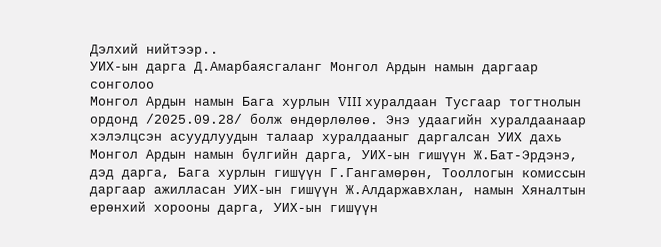Дэлхий нийтээр..
УИХ-ын дарга Д.Амарбаясгаланг Монгол Ардын намын даргаар сонголоо
Монгол Ардын намын Бага хурлын VIII хуралдаан Тусгаар тогтнолын ордонд /2025.09.28/ болж өндөрлөлөө. Энэ удаагийн хуралдаанаар хэлэлцсэн асуудлуудын талаар хуралдааныг даргалсан УИХ дахь Монгол Ардын намын бүлгийн дарга, УИХ-ын гишүүн Ж.Бат-Эрдэнэ, дэд дарга, Бага хурлын гишүүн Г.Гангамөрөн, Тооллогын комиссын даргаар ажилласан УИХ-ын гишүүн Ж.Алдаржавхлан, намын Хяналтын ерөнхий хорооны дарга, УИХ-ын гишүүн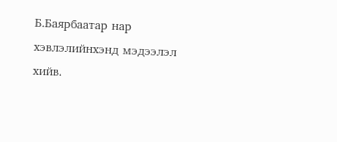Б.Баярбаатар нар хэвлэлийнхэнд мэдээлэл хийв.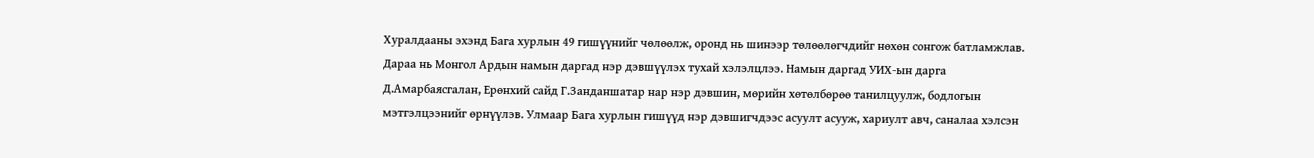Хуралдааны эхэнд Бага хурлын 49 гишүүнийг чөлөөлж, оронд нь шинээр төлөөлөгчдийг нөхөн сонгож батламжлав. Дараа нь Монгол Ардын намын даргад нэр дэвшүүлэх тухай хэлэлцлээ. Намын даргад УИХ-ын дарга Д.Амарбаясгалан, Ерөнхий сайд Г.Занданшатар нар нэр дэвшин, мөрийн хөтөлбөрөө танилцуулж, бодлогын мэтгэлцээнийг өрнүүлэв. Улмаар Бага хурлын гишүүд нэр дэвшигчдээс асуулт асууж, хариулт авч, саналаа хэлсэн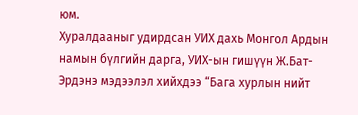юм.
Хуралдааныг удирдсан УИХ дахь Монгол Ардын намын бүлгийн дарга, УИХ-ын гишүүн Ж.Бат-Эрдэнэ мэдээлэл хийхдээ “Бага хурлын нийт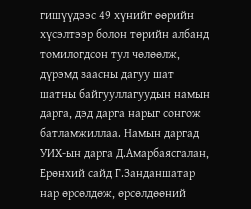гишүүдээс 49 хүнийг өөрийн хүсэлтээр болон төрийн албанд томилогдсон тул чөлөөлж, дүрэмд заасны дагуу шат шатны байгууллагуудын намын дарга, дэд дарга нарыг сонгож батламжиллаа. Намын даргад УИХ-ын дарга Д.Амарбаясгалан, Ерөнхий сайд Г.Занданшатар нар өрсөлдөж, өрсөлдөөний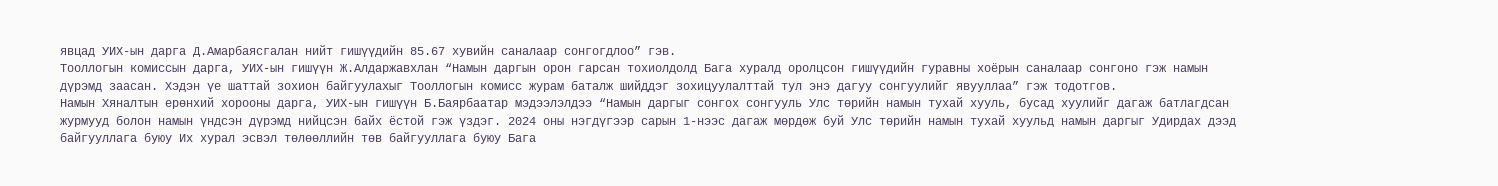явцад УИХ-ын дарга Д.Амарбаясгалан нийт гишүүдийн 85.67 хувийн саналаар сонгогдлоо” гэв.
Тооллогын комиссын дарга, УИХ-ын гишүүн Ж.Алдаржавхлан “Намын даргын орон гарсан тохиолдолд Бага хуралд оролцсон гишүүдийн гуравны хоёрын саналаар сонгоно гэж намын дүрэмд заасан. Хэдэн үе шаттай зохион байгуулахыг Тооллогын комисс журам баталж шийддэг зохицуулалттай тул энэ дагуу сонгуулийг явууллаа” гэж тодотгов.
Намын Хяналтын ерөнхий хорооны дарга, УИХ-ын гишүүн Б.Баярбаатар мэдээлэлдээ “Намын даргыг сонгох сонгууль Улс төрийн намын тухай хууль, бусад хуулийг дагаж батлагдсан журмууд болон намын үндсэн дүрэмд нийцсэн байх ёстой гэж үздэг. 2024 оны нэгдүгээр сарын 1-нээс дагаж мөрдөж буй Улс төрийн намын тухай хуульд намын даргыг Удирдах дээд байгууллага буюу Их хурал эсвэл төлөөллийн төв байгууллага буюу Бага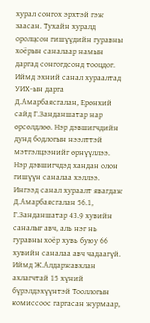хурал сонгох эрхтэй гэж заасан. Тухайн хуралд оролцсон гишүүдийн гуравны хоёрын саналаар намын даргад сонгогдсонд тооцдог. Иймд эхний санал хураалтад УИХ-ын дарга Д.Амарбаясгалан, Ерөнхий сайд Г.Занданшатар нар өрсөлдлөө. Нэр дэвшигчдийн дунд бодлогын нээлттэй мэтгэлцээнийг өрнүүллээ.
Нэр дэвшигчдэд хандан олон гишүүн саналаа хэллээ. Ингээд санал хураалт явагдаж Д.Амарбаясгалан 56.1, Г.Занданшатар 43.9 хувийн саналыг авч, аль нэг нь гуравны хоёр хувь буюу 66 хувийн саналаа авч чадаагүй. Иймд Ж.Алдаржавхлан ахлагчтай 15 хүний бүрэлдэхүүнтэй Тооллогын комиссоос гаргасан журмаар,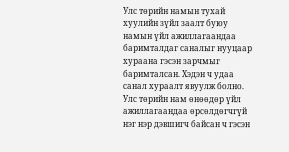Улс төрийн намын тухай хуулийн зүйл заалт буюу намын үйл ажиллагаандаа баримталдаг саналыг нууцаар хураана гэсэн зарчмыг баримталсан. Хэдэн ч удаа санал хураалт явуулж болно. Улс төрийн нам өнөөдөр үйл ажиллагаандаа өрсөлдөгчгүй нэг нэр дэвшигч байсан ч гэсэн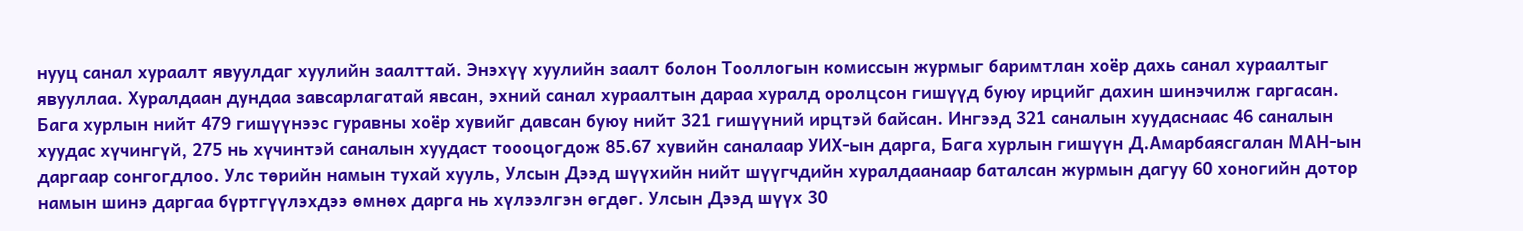нууц санал хураалт явуулдаг хуулийн заалттай. Энэхүү хуулийн заалт болон Тооллогын комиссын журмыг баримтлан хоёр дахь санал хураалтыг явууллаа. Хуралдаан дундаа завсарлагатай явсан, эхний санал хураалтын дараа хуралд оролцсон гишүүд буюу ирцийг дахин шинэчилж гаргасан.
Бага хурлын нийт 479 гишүүнээс гуравны хоёр хувийг давсан буюу нийт 321 гишүүний ирцтэй байсан. Ингээд 321 саналын хуудаснаас 46 саналын хуудас хүчингүй, 275 нь хүчинтэй саналын хуудаст тоооцогдож 85.67 хувийн саналаар УИХ-ын дарга, Бага хурлын гишүүн Д.Амарбаясгалан МАН-ын даргаар сонгогдлоо. Улс төрийн намын тухай хууль, Улсын Дээд шүүхийн нийт шүүгчдийн хуралдаанаар баталсан журмын дагуу 60 хоногийн дотор намын шинэ даргаа бүртгүүлэхдээ өмнөх дарга нь хүлээлгэн өгдөг. Улсын Дээд шүүх 30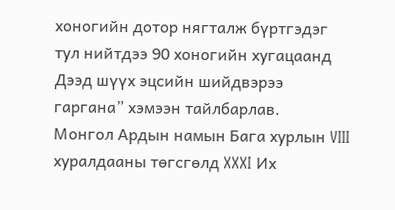хоногийн дотор нягталж бүртгэдэг тул нийтдээ 90 хоногийн хугацаанд Дээд шүүх эцсийн шийдвэрээ гаргана” хэмээн тайлбарлав.
Монгол Ардын намын Бага хурлын VIII хуралдааны төгсгөлд XXXI Их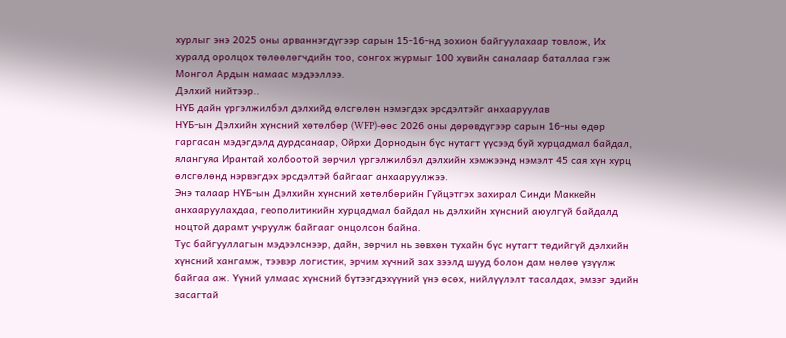хурлыг энэ 2025 оны арваннэгдүгээр сарын 15-16-нд зохион байгуулахаар товлож, Их хуралд оролцох төлөөлөгчдийн тоо, сонгох журмыг 100 хувийн саналаар баталлаа гэж Монгол Ардын намаас мэдээллээ.
Дэлхий нийтээр..
НҮБ дайн үргэлжилбэл дэлхийд өлсгөлөн нэмэгдэх эрсдэлтэйг анхааруулав
НҮБ-ын Дэлхийн хүнсний хөтөлбөр (WFP)-өөс 2026 оны дөрөвдүгээр сарын 16-ны өдөр гаргасан мэдэгдэлд дурдсанаар, Ойрхи Дорнодын бүс нутагт үүсээд буй хурцадмал байдал, ялангуяа Ирантай холбоотой зөрчил үргэлжилбэл дэлхийн хэмжээнд нэмэлт 45 сая хүн хурц өлсгөлөнд нэрвэгдэх эрсдэлтэй байгааг анхааруулжээ.
Энэ талаар НҮБ-ын Дэлхийн хүнсний хөтөлбөрийн Гүйцэтгэх захирал Синди Маккейн анхааруулахдаа, геополитикийн хурцадмал байдал нь дэлхийн хүнсний аюулгүй байдалд ноцтой дарамт учруулж байгааг онцолсон байна.
Тус байгууллагын мэдээлснээр, дайн, зөрчил нь зөвхөн тухайн бүс нутагт төдийгүй дэлхийн хүнсний хангамж, тээвэр логистик, эрчим хүчний зах зээлд шууд болон дам нөлөө үзүүлж байгаа аж. Үүний улмаас хүнсний бүтээгдэхүүний үнэ өсөх, нийлүүлэлт тасалдах, эмзэг эдийн засагтай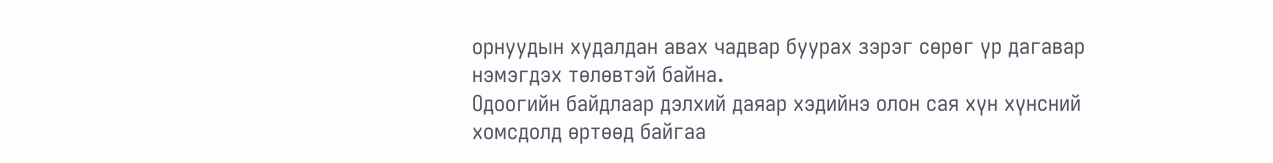орнуудын худалдан авах чадвар буурах зэрэг сөрөг үр дагавар нэмэгдэх төлөвтэй байна.
Одоогийн байдлаар дэлхий даяар хэдийнэ олон сая хүн хүнсний хомсдолд өртөөд байгаа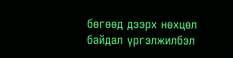бөгөөд дээрх нөхцөл байдал үргэлжилбэл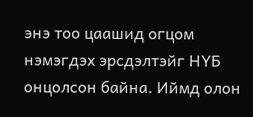энэ тоо цаашид огцом нэмэгдэх эрсдэлтэйг НҮБ онцолсон байна. Иймд олон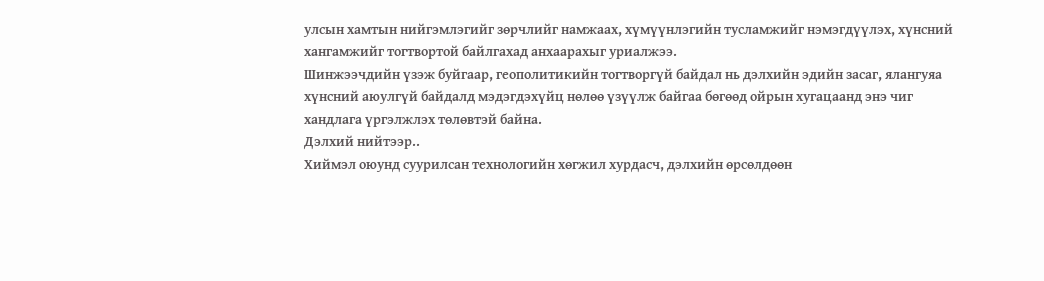улсын хамтын нийгэмлэгийг зөрчлийг намжаах, хүмүүнлэгийн тусламжийг нэмэгдүүлэх, хүнсний хангамжийг тогтвортой байлгахад анхаарахыг уриалжээ.
Шинжээчдийн үзэж буйгаар, геополитикийн тогтворгүй байдал нь дэлхийн эдийн засаг, ялангуяа хүнсний аюулгүй байдалд мэдэгдэхүйц нөлөө үзүүлж байгаа бөгөөд ойрын хугацаанд энэ чиг хандлага үргэлжлэх төлөвтэй байна.
Дэлхий нийтээр..
Хиймэл оюунд суурилсан технологийн хөгжил хурдасч, дэлхийн өрсөлдөөн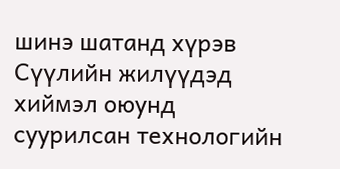шинэ шатанд хүрэв
Сүүлийн жилүүдэд хиймэл оюунд суурилсан технологийн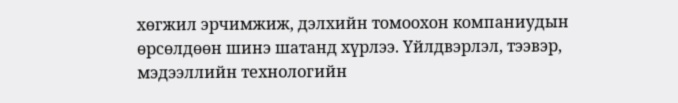хөгжил эрчимжиж, дэлхийн томоохон компаниудын өрсөлдөөн шинэ шатанд хүрлээ. Үйлдвэрлэл, тээвэр, мэдээллийн технологийн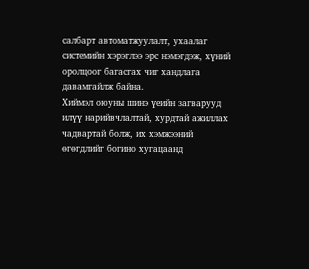салбарт автоматжуулалт, ухаалаг системийн хэрэглээ эрс нэмэгдэж, хүний оролцоог багасгах чиг хандлага давамгайлж байна.
Хиймэл оюуны шинэ үеийн загварууд илүү нарийвчлалтай, хурдтай ажиллах чадвартай болж, их хэмжээний өгөгдлийг богино хугацаанд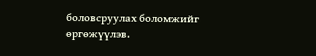боловсруулах боломжийг өргөжүүлэв.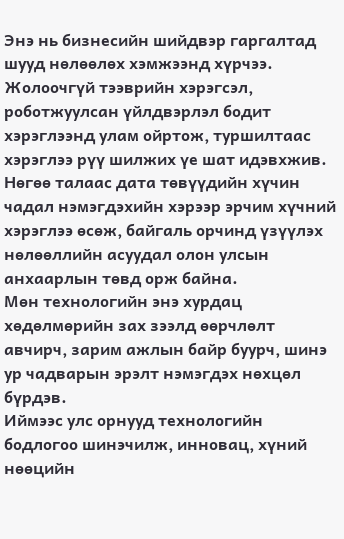Энэ нь бизнесийн шийдвэр гаргалтад шууд нөлөөлөх хэмжээнд хүрчээ. Жолоочгүй тээврийн хэрэгсэл, роботжуулсан үйлдвэрлэл бодит хэрэглээнд улам ойртож, туршилтаас хэрэглээ рүү шилжих үе шат идэвхжив.
Нөгөө талаас дата төвүүдийн хүчин чадал нэмэгдэхийн хэрээр эрчим хүчний хэрэглээ өсөж, байгаль орчинд үзүүлэх нөлөөллийн асуудал олон улсын анхаарлын төвд орж байна.
Мөн технологийн энэ хурдац хөдөлмөрийн зах зээлд өөрчлөлт авчирч, зарим ажлын байр буурч, шинэ ур чадварын эрэлт нэмэгдэх нөхцөл бүрдэв.
Иймээс улс орнууд технологийн бодлогоо шинэчилж, инновац, хүний нөөцийн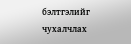бэлтгэлийг чухалчлах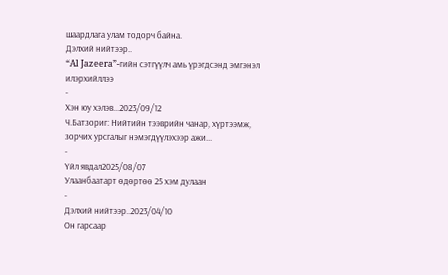шаардлага улам тодорч байна.
Дэлхий нийтээр..
“Al Jazeera”-гийн сэтгүүлч амь үрэгдсэнд эмгэнэл илэрхийллээ
-
Хэн юу хэлэв...2023/09/12
Ч.Батзориг: Нийтийн тээврийн чанар, хүртээмж, зорчих урсгалыг нэмэгдүүлэхээр ажи...
-
Үйл явдал2025/08/07
Улаанбаатарт өдөртөө 25 хэм дулаан
-
Дэлхий нийтээр..2023/04/10
Он гарсаар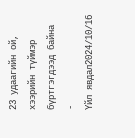23 удаагийн ой, хээрийн түймэр бүртгэгдээд байна
-
Үйл явдал2024/10/16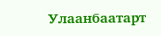Улаанбаатарт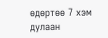өдөртөө 7 хэм дулаан